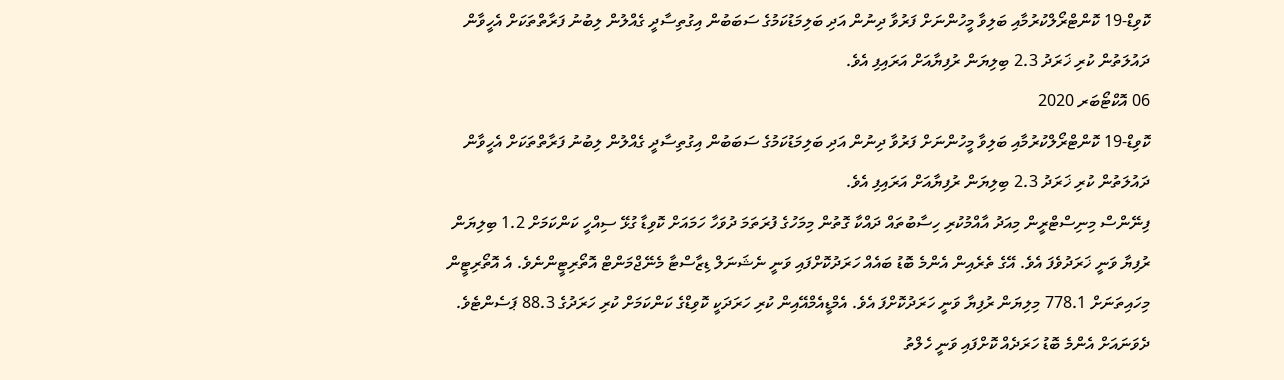ކޮވިޑް-19 ކޮންޓްރޯލްކުރުމާއި ބަލިވާ މީހުންނަށް ފަރުވާ ދިނުން އަދި ބަލިމަޑުކަމުގެ ސަބަބުން އިގުތިސާދީ ގެއްލުން ލިބުނު ފަރާތްތަކަށް އެހީވާން ދައުލަތުން ކުރި ޚަރަދު 2.3 ބިލިޔަން ރުފިޔާއަށް އަރައިފި އެވެ.
06 އޮކްޓޯބަރ 2020
ކޮވިޑް-19 ކޮންޓްރޯލްކުރުމާއި ބަލިވާ މީހުންނަށް ފަރުވާ ދިނުން އަދި ބަލިމަޑުކަމުގެ ސަބަބުން އިގުތިސާދީ ގެއްލުން ލިބުނު ފަރާތްތަކަށް އެހީވާން ދައުލަތުން ކުރި ޚަރަދު 2.3 ބިލިޔަން ރުފިޔާއަށް އަރައިފި އެވެ.
ފިނޭންސް މިނިސްޓްރީން މިއަދު އާއްމުކުރި ހިސާބުތައް ދައްކާ ގޮތުން މިމަހުގެ ފުރަތަމަ ދުވަހާ ހަމައަށް ކޮވިޑާ ގުޅޭ ސިއްހީ ކަންކަމަށް 1.2 ބިލިޔަން ރުފިޔާ ވަނީ ޚަރަދުވެފަ އެވެ. އޭގެ ތެރެއިން އެންމެ ބޮޑު ބައެއް ހަރަދުކޮށްފައި ވަނީ ނެޝަނަލް ޑިޒާސްޓާ މެނޭޖްމަންޓް އޮތޯރިޓީންނެވެ. އެ އޮތޯރިޓީން މިހައިތަނަށް 778.1 މިލިޔަން ރުފިޔާ ވަނީ ހަރަދުކޮށްފަ އެވެ. އެމްޑީއެމްއޭއިން ކުރި ހަރަދަކީ ކޮވިޑްގެ ކަންކަމަށް ކުރި ހަރަދުގެ 88.3 ޕަސެންޓެވެ.
ދެވަނައަށް އެންމެ ބޮޑު ހަރަދެއް ކޮށްފައި ވަނީ ހެލްތު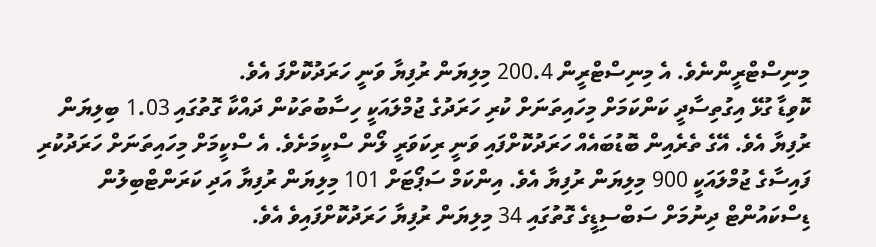މިނިސްޓްރީންނެވެ. އެ މިނިސްޓްރީން 200.4 މިލިޔަން ރުފިޔާ ވަނީ ހަރަދުކޮށްފަ އެވެ.
ކޮވިޑާ ގުޅޭ އިގުތިސާދީ ކަންކަމަށް މިހައިތަނަށް ކުރި ހަރަދުގެ ޖުމްލައަކީ ހިސާބުތަކުން ދައްކާ ގޮތުގައި 1.03 ބިލިޔަން ރުފިޔާ އެވެ. އޭގެ ތެރެއިން ބޮޑުބައެއް ހަރަދުކޮށްފައި ވަނީ ރިކަވަރީ ލޯން ސްކީމަށެވެ. އެ ސްކީމަށް މިހައިތަނަށް ހަރަދުކުރި ފައިސާގެ ޖުމްލައަކީ 900 މިލިޔަން ރުފިޔާ އެވެ. އިންކަމް ސަޕޯޓަށް 101 މިލިޔަން ރުފިޔާ އަދި ކަރަންޓްބިލުން ޑިސްކައުންޓް ދިނުމަށް ސަބްސިޑީގެ ގޮތުގައި 34 މިލިޔަން ރުފިޔާ ހަރަދުކޮށްފައިވެ އެވެ.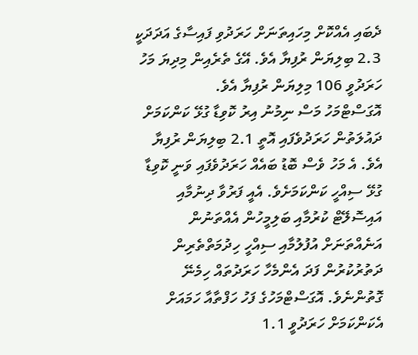ދެބައި އެއްކޮށް މިހައިތަނަށް ހަރަދުވި ފައިސާގެ އަދަދަކީ 2.3 ބިލިޔަން ރުފިޔާ އެވެ. އޭގެ ތެރެއިން މިދިޔަ މަހު ހަރަދުވީ 106 މިލިޔަން ރުފިޔާ އެވެ.
އޮގަސްޓްމަހު މަސް ނިމުނު އިރު ކޮވިޑާ ގުޅޭ ކަންކަމަށް ދައުލަތުން ހަރަދުވެފައި އޮތީ 2.1 ބިލިޔަން ރުފިޔާ އެވެ. އެ މަހު ވެސް ބޮޑު ބައެއް ހަރަދުވެފައި ވަނީ ކޮވިޑާ ގުޅޭ ސިއްހީ ކަންކަމަށެވެ. އެއީ ފަރުވާ ދިނުމާއި އައިސޮލޭޓް ކުރުމާއި ބަލިމީހުން އެއްތަނުން އަނެއްތަނަށް އުފުލުމާއި ސިއްހީ ހިދުމަތްތެރިން ދަތުރުކުރުން ފަދަ އެންމެހާ ހަރަދުތައް ހިމެނޭ ގޮތުންނެވެ. އޮގަސްޓްމަހުގެ ފަހު ހަފްތާއާ ހަމައަށް އެކަންކަމަށް ހަރަދުވީ 1.1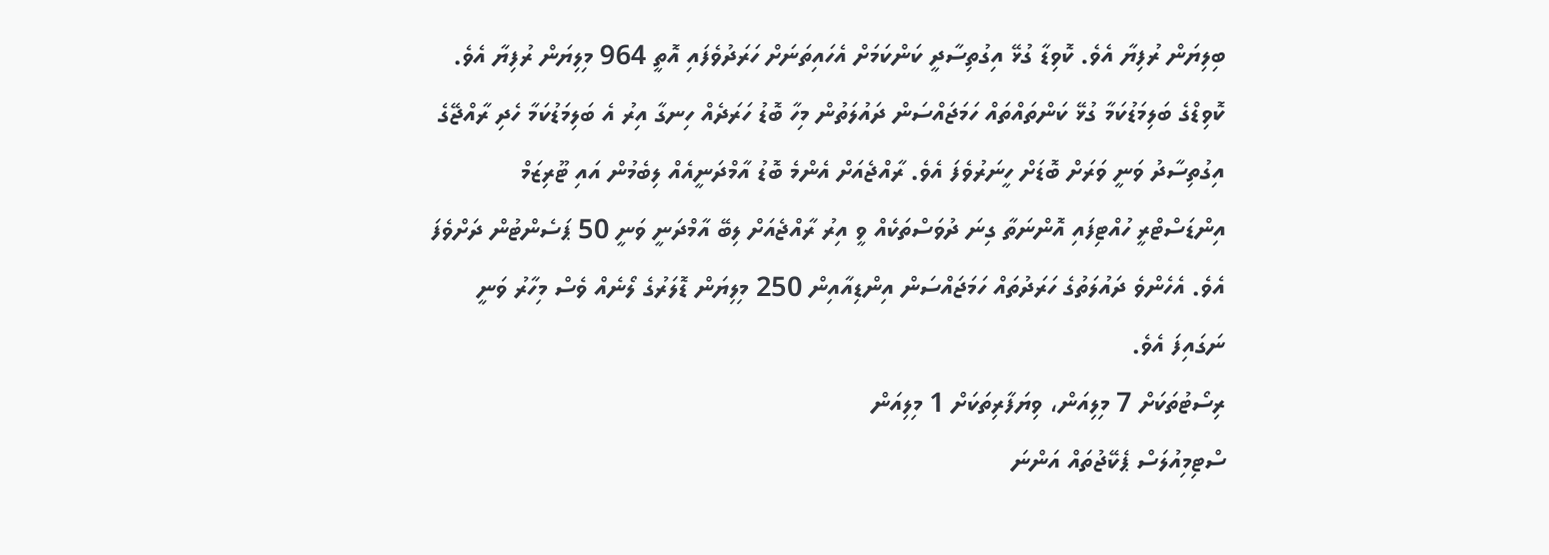ބިލިޔަން ރުފިޔާ އެވެ. ކޮވިޑާ ގުޅޭ އިގުތިސާދީ ކަންކަމަށް އެހައިތަނަށް ހަރަދުވެފައި އޮތީ 964 މިލިޔަން ރުފިޔާ އެވެ.
ކޮވިޑްގެ ބަލިމަޑުކަމާ ގުޅޭ ކަންތައްތައް ހަމަޖައްސަން ދައުލަތުން މިހާ ބޮޑު ހަރަދެއް ހިނގާ އިރު އެ ބަލިމަޑުކަމާ ހެދި ރާއްޖޭގެ އިގުތިސާދު ވަނީ ވަރަށް ބޮޑަށް ހީނަރުވެފަ އެވެ. ރާއްޖެއަށް އެންމެ ބޮޑު އާމްދަނީއެއް ލިބެމުން އައި ޓޫރިޒަމް އިންޑަސްޓްރީ ހުއްޓިފައި އޮންނަތާ ގިނަ ދުވަސްތަކެއް ވީ އިރު ރާއްޖެއަށް ލިބޭ އާމްދަނީ ވަނީ 50 ޕަސެންޓުން ދަށްވެފަ އެވެ. އެހެންވެ ދައުލަތުގެ ހަރަދުތައް ހަމަޖައްސަން އިންޑިއާއިން 250 މިލިޔަން ޑޮލަރުގެ ލޯނެއް ވެސް މިހާރު ވަނީ ނަގައިފަ އެވެ.
ރިސޯޓުތަކަށް 7 މިލިއަން، ވިޔަފާރިތަކަށް 1 މިލިއަން
ސްޓިމިއުލަސް ޕެކޭޖުތައް އަންނަ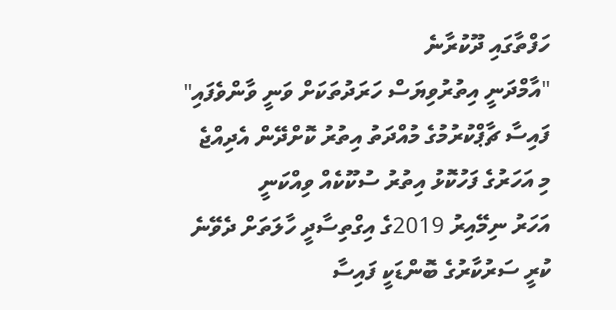ހަފްތާގައި ދޫކުރާނެ
"އާމްދަނީ އިތުރުވިޔަސް ހަރަދުތަކަށް ވަނީ ވާންވެފައި"
ފައިސާ ޗާޕްކުރުމުގެ މުއްދަތު އިތުރު ކޮށްދޭން އެދިއްޖެ
މި އަހަރުގެ ފަހުކޮޅު އިތުރު ސުކޫކެއް ވިއްކަނީ
އަހަރު ނިމޭއިރު 2019ގެ އިގްތިސާދީ ހާލަތަށް ދެވޭނެ
ކުރީ ސަރުކާރުގެ ބޮންޑަކީ ފައިސާ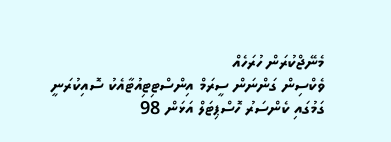މެނޭޖްކުރަން ހުރަހެއް
ވެކްސިން ގަންނަން ސީރަމް އިންސްޓިޓިއުޓާއެކު ސޮއިކުރަނީ
ގަމުގައި ކެންސަރު ހޮސްޕިޓަލް އަޅަން 98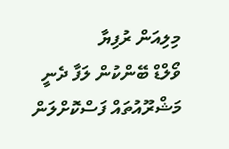މިލިއަން ރުފިޔާ
ވޯލްޑް ބޭންކުން ލަފާ ދެނީ މަޝްރޫއުތައް ފަސްކޮށްލަން